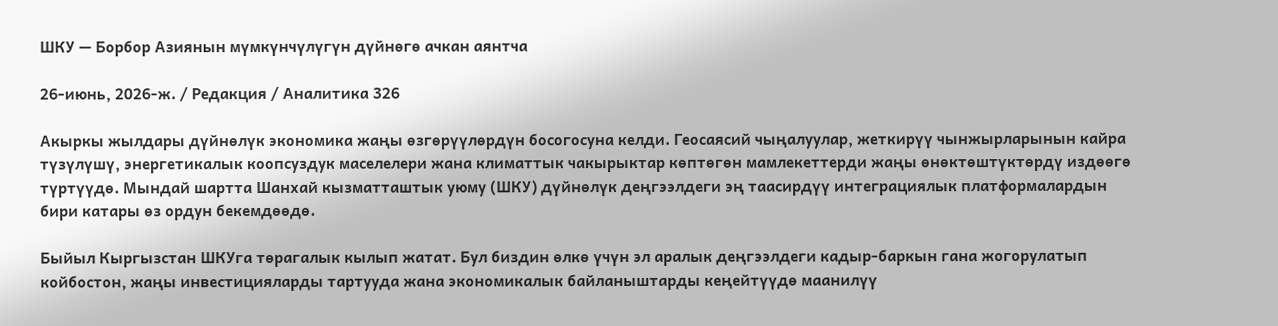ШКУ — Борбор Азиянын мүмкүнчүлүгүн дүйнөгө ачкан аянтча

26-июнь, 2026-ж. / Редакция / Аналитика 326

Акыркы жылдары дүйнөлүк экономика жаңы өзгөрүүлөрдүн босогосуна келди. Геосаясий чыңалуулар, жеткирүү чынжырларынын кайра түзүлүшү, энергетикалык коопсуздук маселелери жана климаттык чакырыктар көптөгөн мамлекеттерди жаңы өнөктөштүктөрдү издөөгө түртүүдө. Мындай шартта Шанхай кызматташтык уюму (ШКУ) дүйнөлүк деңгээлдеги эң таасирдүү интеграциялык платформалардын бири катары өз ордун бекемдөөдө.

Быйыл Кыргызстан ШКУга төрагалык кылып жатат. Бул биздин өлкө үчүн эл аралык деңгээлдеги кадыр-баркын гана жогорулатып койбостон, жаңы инвестицияларды тартууда жана экономикалык байланыштарды кеңейтүүдө маанилүү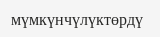мүмкүнчүлүктөрдү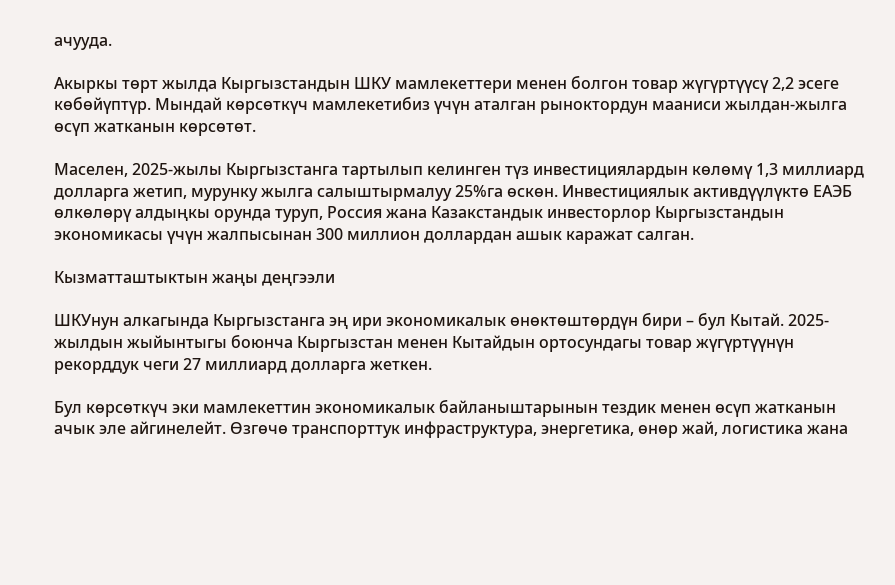ачууда.

Акыркы төрт жылда Кыргызстандын ШКУ мамлекеттери менен болгон товар жүгүртүүсү 2,2 эсеге көбөйүптүр. Мындай көрсөткүч мамлекетибиз үчүн аталган рыноктордун мааниси жылдан-жылга өсүп жатканын көрсөтөт.

Маселен, 2025-жылы Кыргызстанга тартылып келинген түз инвестициялардын көлөмү 1,3 миллиард долларга жетип, мурунку жылга салыштырмалуу 25%га өскөн. Инвестициялык активдүүлүктө ЕАЭБ өлкөлөрү алдыңкы орунда туруп, Россия жана Казакстандык инвесторлор Кыргызстандын экономикасы үчүн жалпысынан 300 миллион доллардан ашык каражат салган.

Кызматташтыктын жаңы деңгээли

ШКУнун алкагында Кыргызстанга эң ири экономикалык өнөктөштөрдүн бири – бул Кытай. 2025-жылдын жыйынтыгы боюнча Кыргызстан менен Кытайдын ортосундагы товар жүгүртүүнүн рекорддук чеги 27 миллиард долларга жеткен.

Бул көрсөткүч эки мамлекеттин экономикалык байланыштарынын тездик менен өсүп жатканын ачык эле айгинелейт. Өзгөчө транспорттук инфраструктура, энергетика, өнөр жай, логистика жана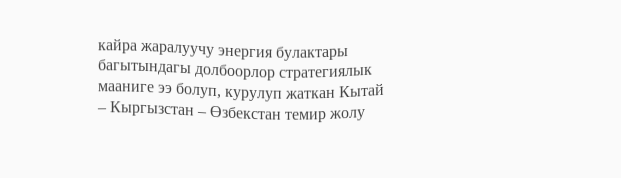кайра жаралуучу энергия булактары багытындагы долбоорлор стратегиялык мааниге ээ болуп, курулуп жаткан Кытай – Кыргызстан – Өзбекстан темир жолу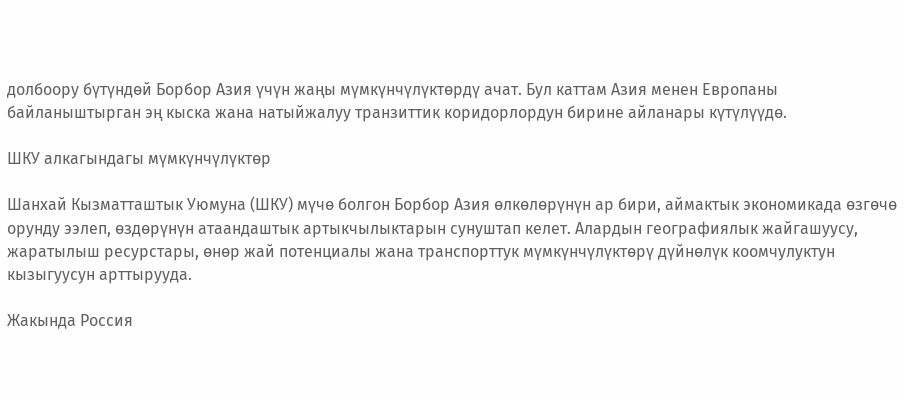долбоору бүтүндөй Борбор Азия үчүн жаңы мүмкүнчүлүктөрдү ачат. Бул каттам Азия менен Европаны байланыштырган эң кыска жана натыйжалуу транзиттик коридорлордун бирине айланары күтүлүүдө.

ШКУ алкагындагы мүмкүнчүлүктөр

Шанхай Кызматташтык Уюмуна (ШКУ) мүчө болгон Борбор Азия өлкөлөрүнүн ар бири, аймактык экономикада өзгөчө орунду ээлеп, өздөрүнүн атаандаштык артыкчылыктарын сунуштап келет. Алардын географиялык жайгашуусу, жаратылыш ресурстары, өнөр жай потенциалы жана транспорттук мүмкүнчүлүктөрү дүйнөлүк коомчулуктун кызыгуусун арттырууда.

Жакында Россия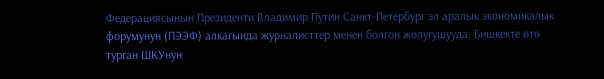Федерациясынын Президенти Владимир Путин Санкт-Петербург эл аралык экономикалык форумунун (ПЭЭФ) алкагында журналисттер менен болгон жолугушууда, Бишкекте өтө турган ШКУнун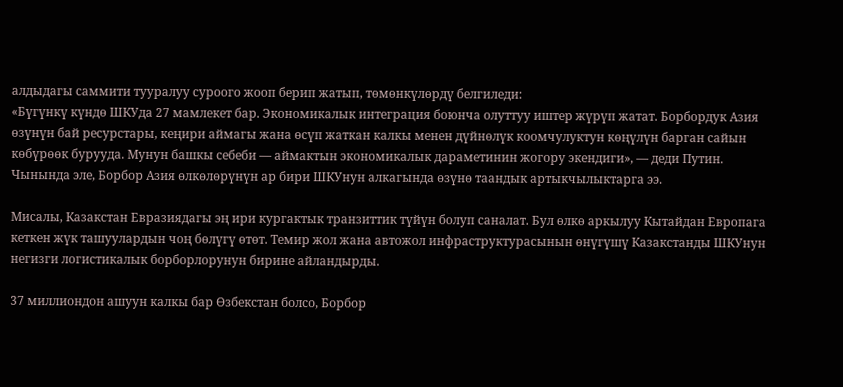алдыдагы саммити тууралуу суроого жооп берип жатып, төмөнкүлөрдү белгиледи:
«Бүгүнкү күндө ШКУда 27 мамлекет бар. Экономикалык интеграция боюнча олуттуу иштер жүрүп жатат. Борбордук Азия өзүнүн бай ресурстары, кеңири аймагы жана өсүп жаткан калкы менен дүйнөлүк коомчулуктун көңүлүн барган сайын көбүрөөк бурууда. Мунун башкы себеби — аймактын экономикалык дараметинин жогору экендиги», — деди Путин. Чынында эле, Борбор Азия өлкөлөрүнүн ар бири ШКУнун алкагында өзүнө таандык артыкчылыктарга ээ.

Мисалы, Казакстан Евразиядагы эң ири кургактык транзиттик түйүн болуп саналат. Бул өлкө аркылуу Кытайдан Европага кеткен жүк ташуулардын чоң бөлүгү өтөт. Темир жол жана автожол инфраструктурасынын өнүгүшү Казакстанды ШКУнун негизги логистикалык борборлорунун бирине айландырды.

37 миллиондон ашуун калкы бар Өзбекстан болсо, Борбор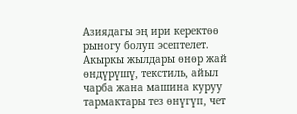Азиядагы эң ири керектөө рыногу болуп эсептелет. Акыркы жылдары өнөр жай өндүрүшү, текстиль, айыл чарба жана машина куруу тармактары тез өнүгүп, чет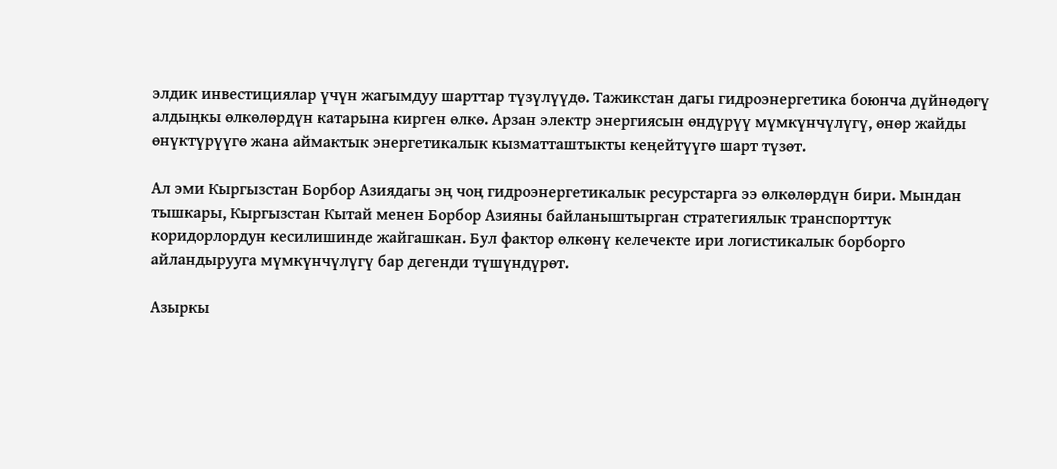элдик инвестициялар үчүн жагымдуу шарттар түзүлүүдө. Тажикстан дагы гидроэнергетика боюнча дүйнөдөгү алдыңкы өлкөлөрдүн катарына кирген өлкө. Арзан электр энергиясын өндүрүү мүмкүнчүлүгү, өнөр жайды өнүктүрүүгө жана аймактык энергетикалык кызматташтыкты кеңейтүүгө шарт түзөт.

Ал эми Кыргызстан Борбор Азиядагы эң чоң гидроэнергетикалык ресурстарга ээ өлкөлөрдүн бири. Мындан тышкары, Кыргызстан Кытай менен Борбор Азияны байланыштырган стратегиялык транспорттук коридорлордун кесилишинде жайгашкан. Бул фактор өлкөнү келечекте ири логистикалык борборго айландырууга мүмкүнчүлүгү бар дегенди түшүндүрөт.

Азыркы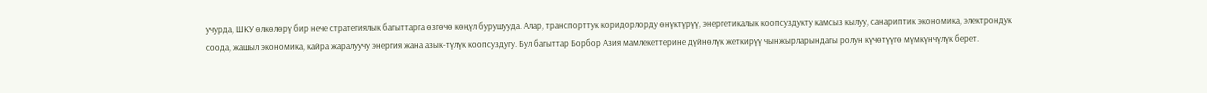учурда, ШКУ өлкөлөрү бир нече стратегиялык багыттарга өзгөчө көңүл бурушууда. Алар, транспорттук коридорлорду өнүктүрүү, энергетикалык коопсуздукту камсыз кылуу, санариптик экономика, электрондук соода, жашыл экономика, кайра жаралуучу энергия жана азык-түлүк коопсуздугу. Бул багыттар Борбор Азия мамлекеттерине дүйнөлүк жеткирүү чынжырларындагы ролун күчөтүүгө мүмкүнчүлүк берет.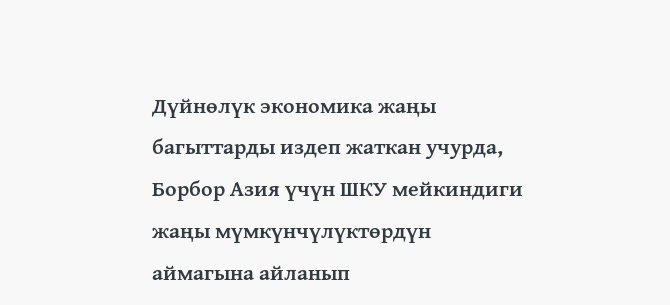Дүйнөлүк экономика жаңы багыттарды издеп жаткан учурда, Борбор Азия үчүн ШКУ мейкиндиги жаңы мүмкүнчүлүктөрдүн аймагына айланып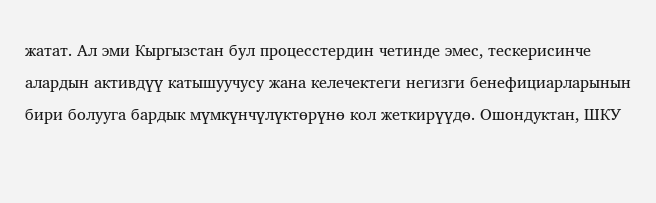жатат. Ал эми Кыргызстан бул процесстердин четинде эмес, тескерисинче алардын активдүү катышуучусу жана келечектеги негизги бенефициарларынын бири болууга бардык мүмкүнчүлүктөрүнө кол жеткирүүдө. Ошондуктан, ШКУ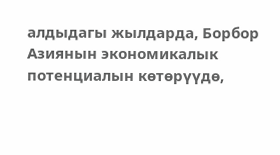алдыдагы жылдарда, Борбор Азиянын экономикалык потенциалын көтөрүүдө,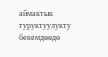аймактык туруктуулукту бекемдөөдө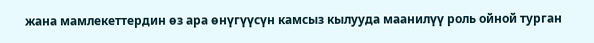жана мамлекеттердин өз ара өнүгүүсүн камсыз кылууда маанилүү роль ойной турган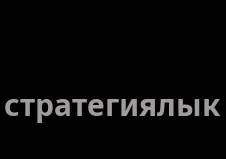стратегиялык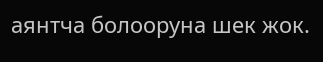аянтча болооруна шек жок.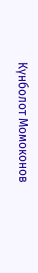Күнболот Момоконов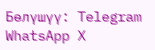Бөлүшүү: Telegram WhatsApp X